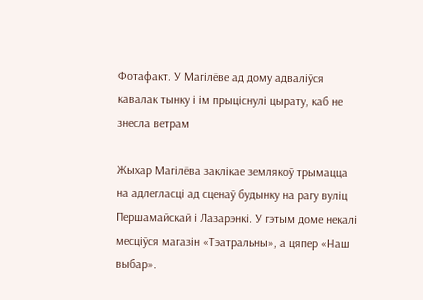Фотафакт. У Магілёве ад дому адваліўся кавалак тынку і ім прыціснулі цырату, каб не знесла ветрам

Жыхар Магілёва заклікае землякоў трымацца на адлегласці ад сценаў будынку на рагу вуліц Першамайскай і Лазарэнкі. У гэтым доме некалі месціўся магазін «Тэатральны», а цяпер «Наш выбар».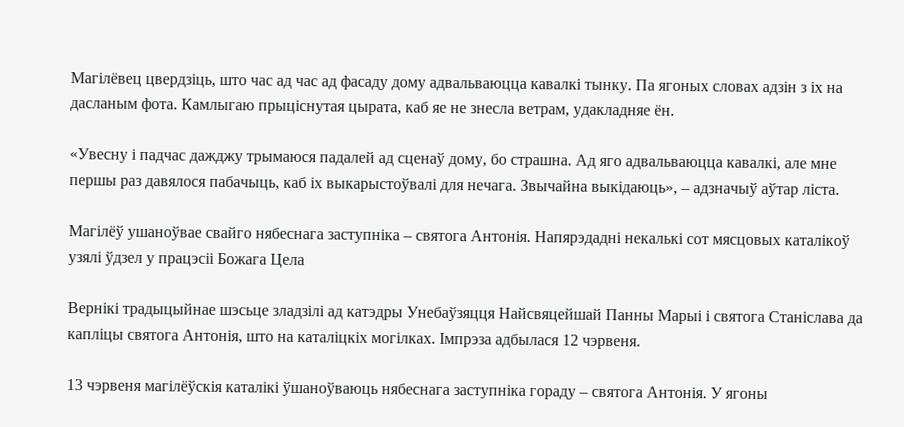Магілёвец цвердзіць, што час ад час ад фасаду дому адвальваюцца кавалкі тынку. Па ягоных словах адзін з іх на дасланым фота. Камлыгаю прыціснутая цырата, каб яе не знесла ветрам, удакладняе ён.

«Увесну і падчас дажджу трымаюся падалей ад сценаў дому, бо страшна. Ад яго адвальваюцца кавалкі, але мне першы раз давялося пабачыць, каб іх выкарыстоўвалі для нечага. Звычайна выкідаюць», – адзначыў аўтар ліста.

Магілёў ушаноўвае свайго нябеснага заступніка – святога Антонія. Напярэдадні некалькі сот мясцовых каталікоў узялі ўдзел у працэсіі Божага Цела

Вернікі традыцыйнае шэсьце зладзілі ад катэдры Унебаўзяцця Найсвяцейшай Панны Марыі і святога Станіслава да капліцы святога Антонія, што на каталіцкіх могілках. Імпрэза адбылася 12 чэрвеня.

13 чэрвеня магілёўскія каталікі ўшаноўваюць нябеснага заступніка гораду – святога Антонія. У ягоны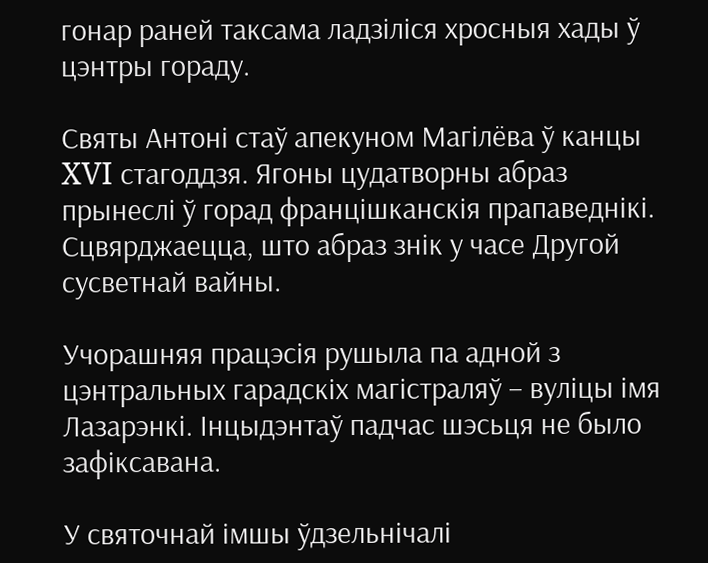гонар раней таксама ладзіліся хросныя хады ў цэнтры гораду.

Святы Антоні стаў апекуном Магілёва ў канцы XVI стагоддзя. Ягоны цудатворны абраз прынеслі ў горад францішканскія прапаведнікі. Сцвярджаецца, што абраз знік у часе Другой сусветнай вайны.

Учорашняя працэсія рушыла па адной з цэнтральных гарадскіх магістраляў – вуліцы імя Лазарэнкі. Інцыдэнтаў падчас шэсьця не было зафіксавана.

У святочнай імшы ўдзельнічалі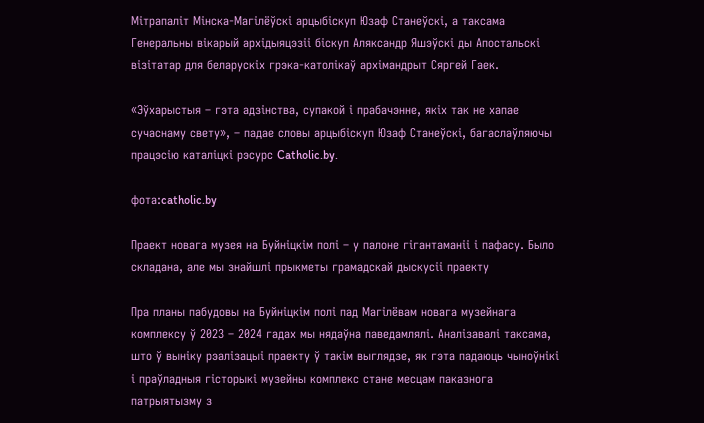Мітрапаліт Мінска-Магілёўскі арцыбіскуп Юзаф Станеўскі, а таксама Генеральны вікарый архідыяцэзіі біскуп Аляксандр Яшэўскі ды Апостальскі візітатар для беларускіх грэка-католікаў архімандрыт Сяргей Гаек.

«Эўхарыстыя – гэта адзінства, супакой і прабачэнне, якіх так не хапае сучаснаму свету», – падае словы арцыбіскуп Юзаф Станеўскі, багаслаўляючы працэсію каталіцкі рэсурс Catholic.by.

фота:catholic.by

Праект новага музея на Буйніцкім полі – у палоне гігантаманіі і пафасу. Было складана, але мы знайшлі прыкметы грамадскай дыскусіі праекту

Пра планы пабудовы на Буйніцкім полі пад Магілёвам новага музейнага комплексу ў 2023 – 2024 гадах мы нядаўна паведамлялі. Аналізавалі таксама, што ў выніку рэалізацыі праекту ў такім выглядзе, як гэта падаюць чыноўнікі і праўладныя гісторыкі музейны комплекс стане месцам паказнога патрыятызму з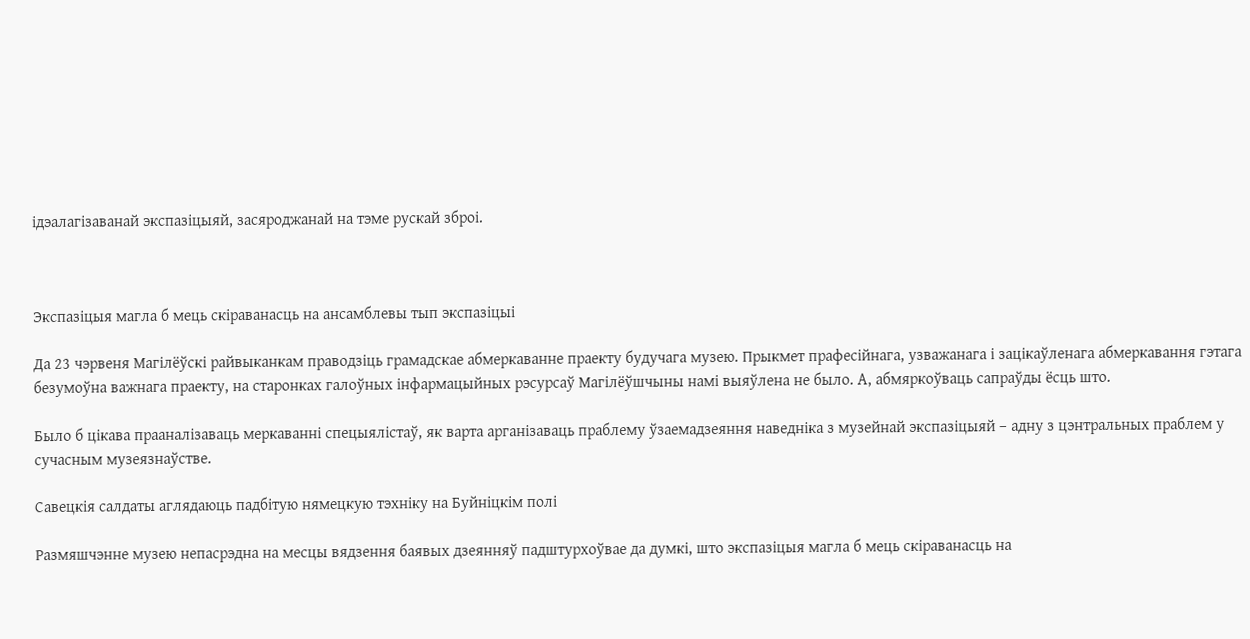ідэалагізаванай экспазіцыяй, засяроджанай на тэме рускай зброі.



Экспазіцыя магла б мець скіраванасць на ансамблевы тып экспазіцыі

Да 23 чэрвеня Магілёўскі райвыканкам праводзіць грамадскае абмеркаванне праекту будучага музею. Прыкмет прафесійнага, узважанага і зацікаўленага абмеркавання гэтага безумоўна важнага праекту, на старонках галоўных інфармацыйных рэсурсаў Магілёўшчыны намі выяўлена не было. А, абмяркоўваць сапраўды ёсць што.

Было б цікава прааналізаваць меркаванні спецыялістаў, як варта арганізаваць праблему ўзаемадзеяння наведніка з музейнай экспазіцыяй – адну з цэнтральных праблем у сучасным музеязнаўстве.

Савецкія салдаты аглядаюць падбітую нямецкую тэхніку на Буйніцкім полі

Размяшчэнне музею непасрэдна на месцы вядзення баявых дзеянняў падштурхоўвае да думкі, што экспазіцыя магла б мець скіраванасць на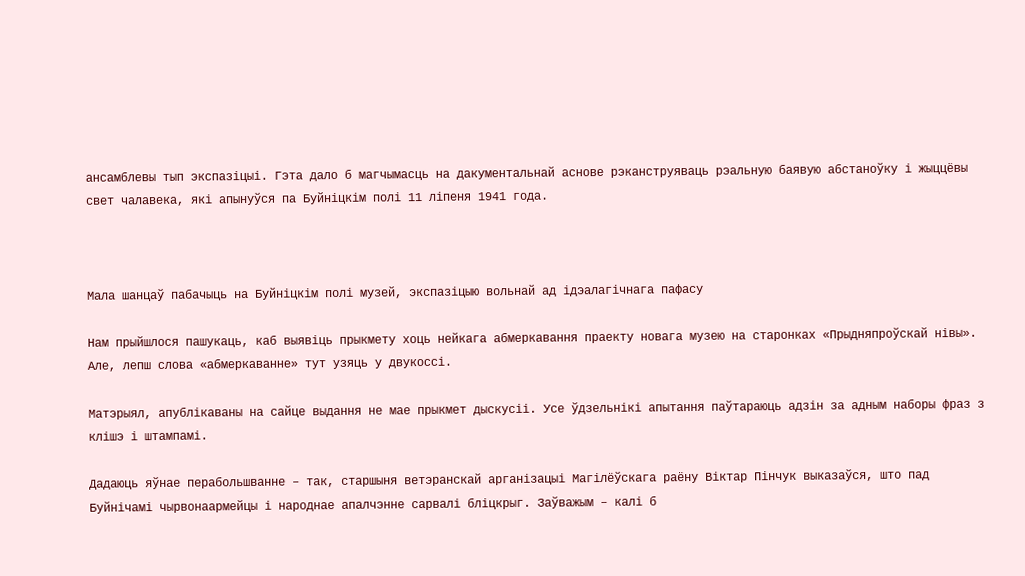ансамблевы тып экспазіцыі. Гэта дало б магчымасць на дакументальнай аснове рэканструяваць рэальную баявую абстаноўку і жыццёвы свет чалавека, які апынуўся па Буйніцкім полі 11 ліпеня 1941 года.



Мала шанцаў пабачыць на Буйніцкім полі музей, экспазіцыю вольнай ад ідэалагічнага пафасу

Нам прыйшлося пашукаць, каб выявіць прыкмету хоць нейкага абмеркавання праекту новага музею на старонках «Прыдняпроўскай нівы». Але, лепш слова «абмеркаванне» тут узяць у двукоссі.

Матэрыял, апублікаваны на сайце выдання не мае прыкмет дыскусіі. Усе ўдзельнікі апытання паўтараюць адзін за адным наборы фраз з клішэ і штампамі.

Дадаюць яўнае перабольшванне – так, старшыня ветэранскай арганізацыі Магілёўскага раёну Віктар Пінчук выказаўся, што пад Буйнічамі чырвонаармейцы і народнае апалчэнне сарвалі бліцкрыг. Заўважым – калі б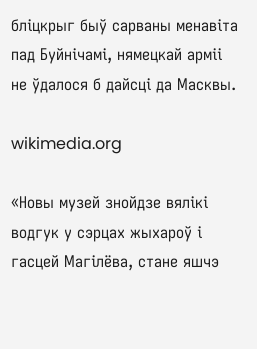бліцкрыг быў сарваны менавіта пад Буйнічамі, нямецкай арміі не ўдалося б дайсці да Масквы.

wikimedia.org

«Новы музей знойдзе вялікі водгук у сэрцах жыхароў і гасцей Магілёва, стане яшчэ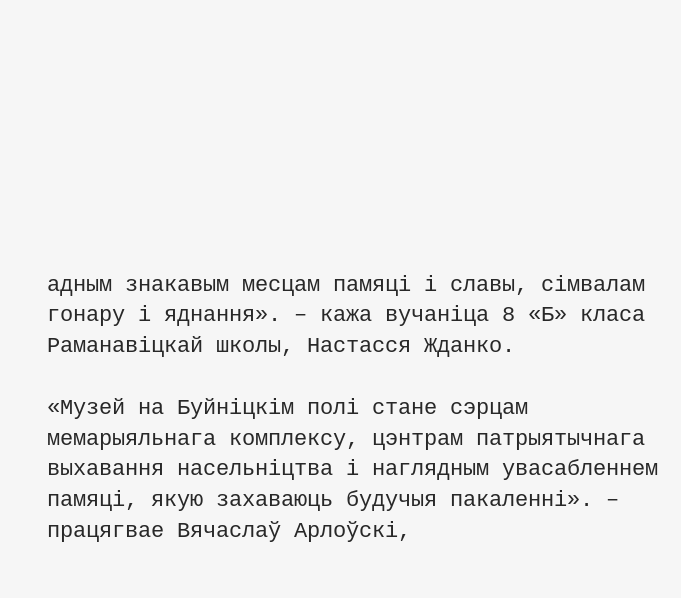адным знакавым месцам памяці і славы, сімвалам гонару і яднання». – кажа вучаніца 8 «Б» класа Раманавіцкай школы, Настасся Жданко.

«Музей на Буйніцкім полі стане сэрцам мемарыяльнага комплексу, цэнтрам патрыятычнага выхавання насельніцтва і наглядным увасабленнем памяці, якую захаваюць будучыя пакаленні». – працягвае Вячаслаў Арлоўскі,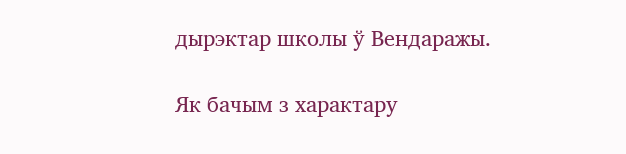дырэктар школы ў Вендаражы.

Як бачым з характару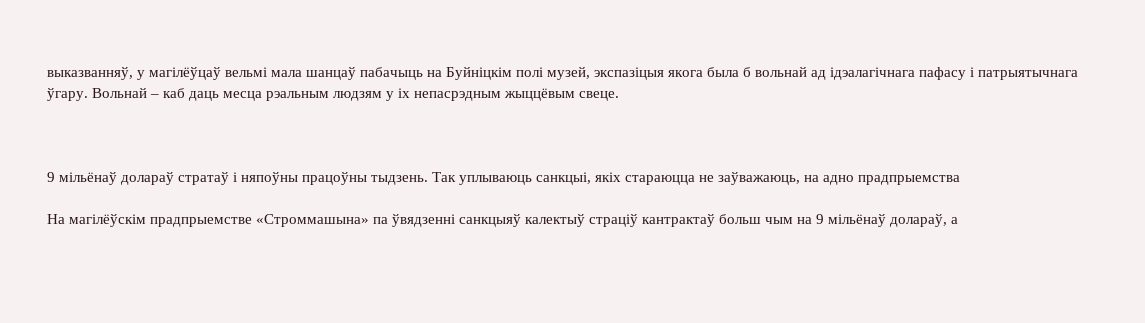выказванняў, у магілёўцаў вельмі мала шанцаў пабачыць на Буйніцкім полі музей, экспазіцыя якога была б вольнай ад ідэалагічнага пафасу і патрыятычнага ўгару. Вольнай – каб даць месца рэальным людзям у іх непасрэдным жыццёвым свеце.



9 мільёнаў долараў стратаў і няпоўны працоўны тыдзень. Так уплываюць санкцыі, якіх стараюцца не заўважаюць, на адно прадпрыемства

На магілёўскім прадпрыемстве «Строммашына» па ўвядзенні санкцыяў калектыў страціў кантрактаў больш чым на 9 мільёнаў долараў, а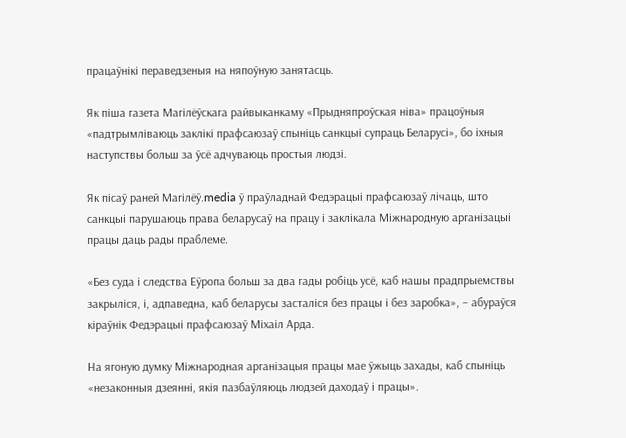працаўнікі пераведзеныя на няпоўную занятасць.

Як піша газета Магілёўскага райвыканкаму «Прыдняпроўская ніва» працоўныя «падтрымліваюць заклікі прафсаюзаў спыніць санкцыі супраць Беларусі», бо іхныя наступствы больш за ўсё адчуваюць простыя людзі.

Як пісаў раней Магілёў.media ў праўладнай Федэрацыі прафсаюзаў лічаць, што санкцыі парушаюць права беларусаў на працу і заклікала Міжнародную арганізацыі працы даць рады праблеме.

«Без суда і следства Еўропа больш за два гады робіць усё, каб нашы прадпрыемствы закрыліся, і, адпаведна, каб беларусы засталіся без працы і без заробка», – абураўся кіраўнік Федэрацыі прафсаюзаў Міхаіл Арда.

На ягоную думку Міжнародная арганізацыя працы мае ўжыць захады, каб спыніць «незаконныя дзеянні, якія пазбаўляюць людзей даходаў і працы».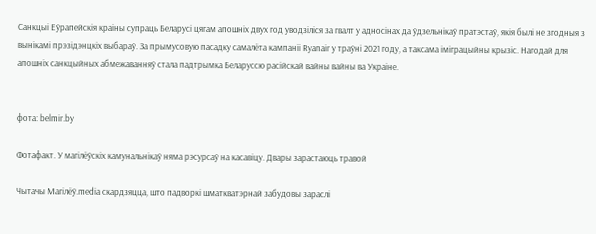Санкцыі Еўрапейскія краіны супраць Беларусі цягам апошніх двух год уводзіліся за гвалт у адносінах да ўдзельнікаў пратэстаў, якія былі не згодныя з вынікамі прэзідэнцкіх выбараў. За прымусовую пасадку самалёта кампаніі Ryanair у траўні 2021 году, а таксама іміграцыйны крызіс. Нагодай для апошніх санкцыйных абмежаванняў стала падтрымка Беларуссю расійскай вайны вайны ва Украіне.


фота: belmir.by

Фотафакт. У магілёўскіх камунальнікаў няма рэсурсаў на касавіцу. Двары зарастаюць травой

Чытачы Магілёў.media скардзяцца, што падворкі шматкватэрнай забудовы зараслі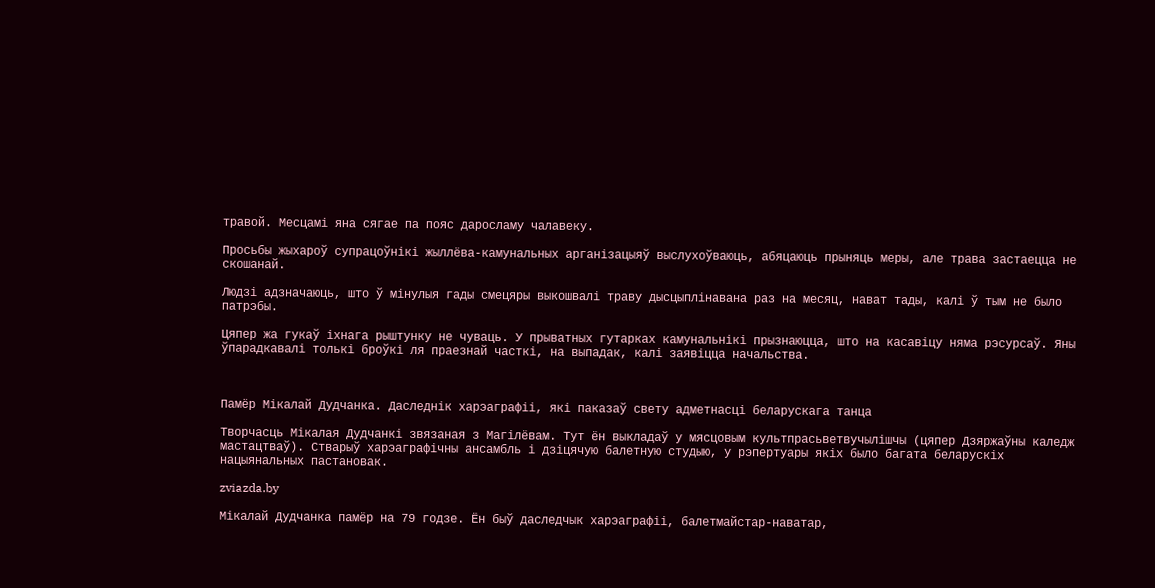травой. Месцамі яна сягае па пояс даросламу чалавеку.

Просьбы жыхароў супрацоўнікі жыллёва-камунальных арганізацыяў выслухоўваюць, абяцаюць прыняць меры, але трава застаецца не скошанай.

Людзі адзначаюць, што ў мінулыя гады смецяры выкошвалі траву дысцыплінавана раз на месяц, нават тады, калі ў тым не было патрэбы.

Цяпер жа гукаў іхнага рыштунку не чуваць. У прыватных гутарках камунальнікі прызнаюцца, што на касавіцу няма рэсурсаў. Яны ўпарадкавалі толькі броўкі ля праезнай часткі, на выпадак, калі заявіцца начальства.



Памёр Мікалай Дудчанка. Даследнік харэаграфіі, які паказаў свету адметнасці беларускага танца

Творчасць Мікалая Дудчанкі звязаная з Магілёвам. Тут ён выкладаў у мясцовым культпрасьветвучылішчы (цяпер Дзяржаўны каледж мастацтваў). Стварыў харэаграфічны ансамбль і дзіцячую балетную студыю, у рэпертуары якіх было багата беларускіх нацыянальных пастановак.

zviazda.by

Мікалай Дудчанка памёр на 79 годзе. Ён быў даследчык харэаграфіі, балетмайстар-наватар,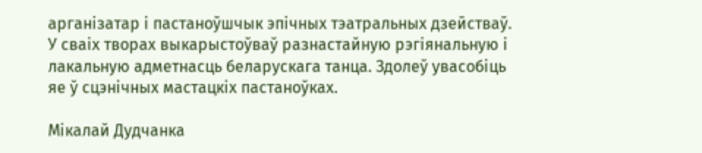арганізатар і пастаноўшчык эпічных тэатральных дзействаў. У сваіх творах выкарыстоўваў разнастайную рэгіянальную і лакальную адметнасць беларускага танца. Здолеў увасобіць яе ў сцэнічных мастацкіх пастаноўках.

Мікалай Дудчанка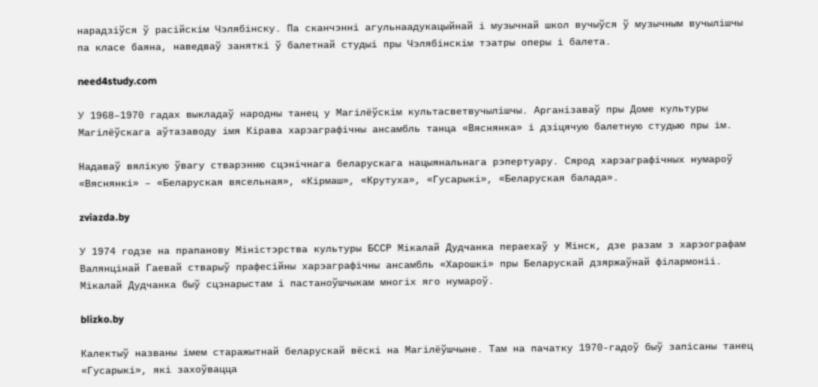нарадзіўся ў расійскім Чэлябінску. Па сканчэнні агульнаадукацыйнай і музычнай школ вучыўся ў музычным вучылішчы па класе баяна, наведваў заняткі ў балетнай студыі пры Чэлябінскім тэатры оперы і балета.

need4study.com

У 1968–1970 гадах выкладаў народны танец у Магілёўскім культасветвучылішчы. Арганізаваў пры Доме культуры Магілёўскага аўтазаводу імя Кірава харэаграфічны ансамбль танца «Вяснянка» і дзіцячую балетную студыю пры ім.

Надаваў вялікую ўвагу стварэнню сцэнічнага беларускага нацыянальнага рэпертуару. Сярод харэаграфічных нумароў «Вяснянкі» – «Беларуская вясельная», «Кірмаш», «Крутуха», «Гусарыкі», «Беларуская балада».

zviazda.by

У 1974 годзе на прапанову Міністэрства культуры БССР Мікалай Дудчанка пераехаў у Мінск, дзе разам з харэографам Валянцінай Гаевай стварыў прафесійны харэаграфічны ансамбль «Харошкі» пры Беларускай дзяржаўнай філармоніі. Мікалай Дудчанка быў сцэнарыстам і пастаноўшчыкам многіх яго нумароў.

blizko.by

Калектыў названы імем старажытнай беларускай вёскі на Магілёўшчыне. Там на пачатку 1970-гадоў быў запісаны танец «Гусарыкі», які захоўвацца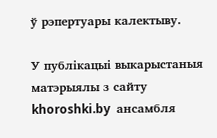ў рэпертуары калектыву.

У публікацыі выкарыстаныя матэрыялы з сайту khoroshki.by  ансамбля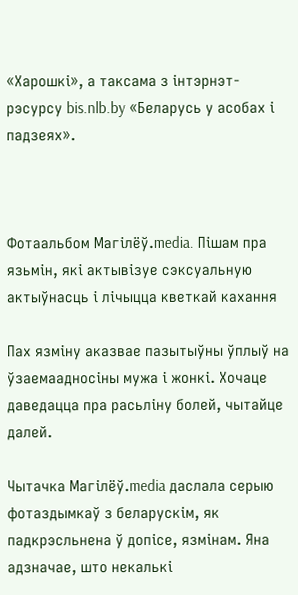«Харошкі», а таксама з інтэрнэт-рэсурсу bis.nlb.by «Беларусь у асобах і падзеях».



Фотаальбом Магілёў.media. Пішам пра язьмін, які актывізуе сэксуальную актыўнасць і лічыцца кветкай кахання

Пах язміну аказвае пазытыўны ўплыў на ўзаемаадносіны мужа і жонкі. Хочаце даведацца пра расьліну болей, чытайце далей.

Чытачка Магілёў.media даслала серыю фотаздымкаў з беларускім, як падкрэсльнена ў допісе, язмінам. Яна адзначае, што некалькі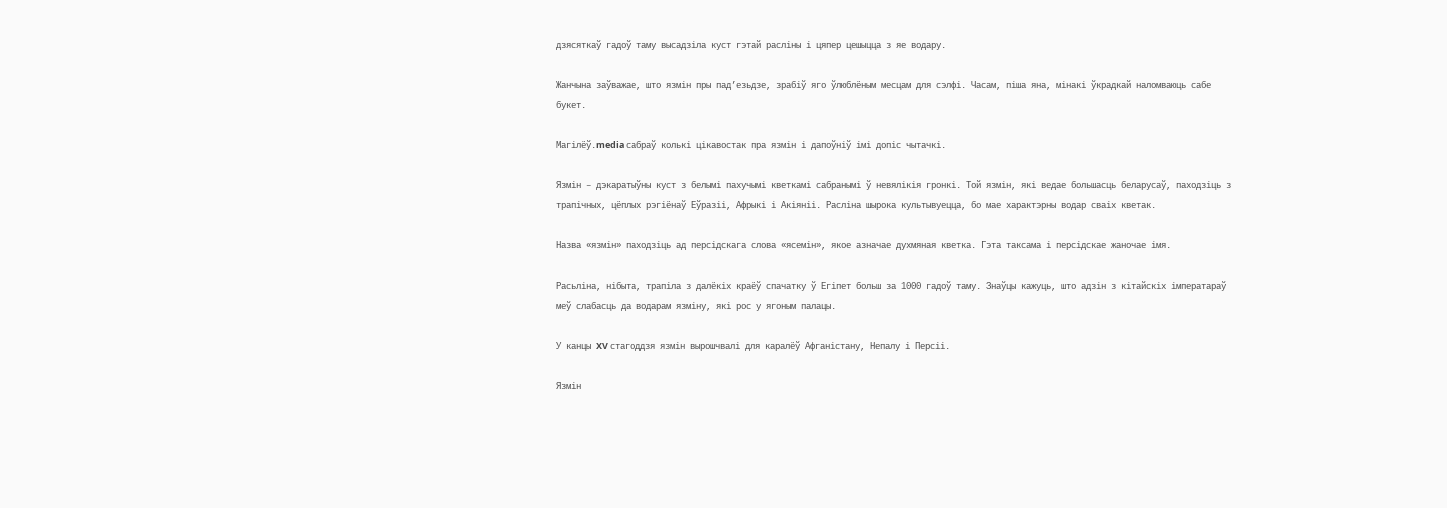дзясяткаў гадоў таму высадзіла куст гэтай расліны і цяпер цешыцца з яе водару.

Жанчына заўважае, што язмін пры пад’езьдзе, зрабіў яго ўлюблёным месцам для сэлфі. Часам, піша яна, мінакі ўкрадкай наломваюць сабе букет.

Магілёў.media сабраў колькі цікавостак пра язмін і дапоўніў імі допіс чытачкі.

Язмін – дэкаратыўны куст з белымі пахучымі кветкамі сабранымі ў невялікія гронкі. Той язмін, які ведае большасць беларусаў, паходзіць з трапічных, цёплых рэгіёнаў Еўразіі, Афрыкі і Акіяніі. Расліна шырока культывуецца, бо мае характэрны водар сваіх кветак.

Назва «язмін» паходзіць ад персідскага слова «ясемін», якое азначае духмяная кветка. Гэта таксама і персідскае жаночае імя.

Расьліна, нібыта, трапіла з далёкіх краёў спачатку ў Егіпет больш за 1000 гадоў таму. Знаўцы кажуць, што адзін з кітайскіх імператараў меў слабасць да водарам язміну, які рос у ягоным палацы.

У канцы XV стагоддзя язмін вырошчвалі для каралёў Афганістану, Непалу і Персіі.

Язмін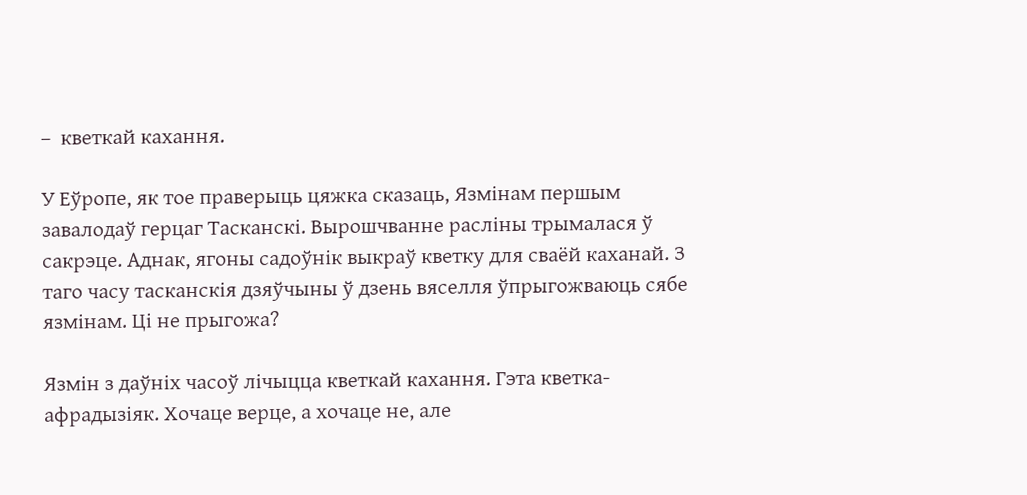–  кветкай кахання.

У Еўропе, як тое праверыць цяжка сказаць, Язмінам першым завалодаў герцаг Тасканскі. Вырошчванне расліны трымалася ў сакрэце. Аднак, ягоны садоўнік выкраў кветку для сваёй каханай. З таго часу тасканскія дзяўчыны ў дзень вяселля ўпрыгожваюць сябе язмінам. Ці не прыгожа?

Язмін з даўніх часоў лічыцца кветкай кахання. Гэта кветка-афрадызіяк. Хочаце верце, а хочаце не, але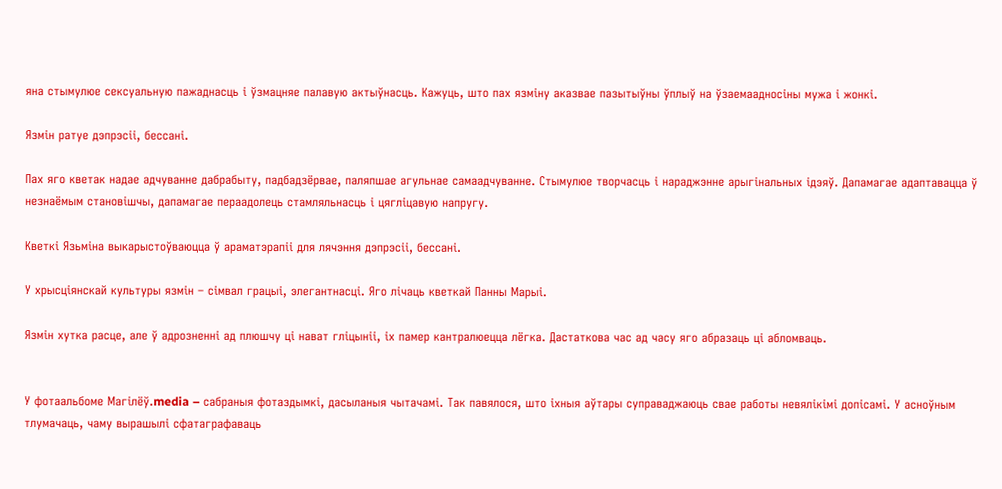яна стымулюе сексуальную пажаднасць і ўзмацняе палавую актыўнасць. Кажуць, што пах язміну аказвае пазытыўны ўплыў на ўзаемаадносіны мужа і жонкі.

Язмін ратуе дэпрэсіі, бессані.

Пах яго кветак надае адчуванне дабрабыту, падбадзёрвае, паляпшае агульнае самаадчуванне. Стымулюе творчасць і нараджэнне арыгінальных ідэяў. Дапамагае адаптавацца ў незнаёмым становішчы, дапамагае пераадолець стамляльнасць і цягліцавую напругу.

Кветкі Язьміна выкарыстоўваюцца ў араматэрапіі для лячэння дэпрэсіі, бессані.

У хрысціянскай культуры язмін – сімвал грацыі, элегантнасці. Яго лічаць кветкай Панны Марыі.

Язмін хутка расце, але ў адрозненні ад плюшчу ці нават гліцыніі, іх памер кантралюецца лёгка. Дастаткова час ад часу яго абразаць ці абломваць.


У фотаальбоме Магілёў.media – сабраныя фотаздымкі, дасыланыя чытачамі. Так павялося, што іхныя аўтары суправаджаюць свае работы невялікімі допісамі. У асноўным тлумачаць, чаму вырашылі сфатаграфаваць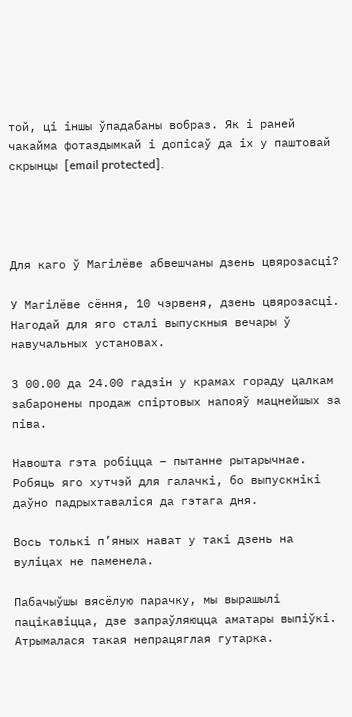той, ці іншы ўпадабаны вобраз. Як і раней чакайма фотаздымкай і допісаў да іх у паштовай скрынцы [email protected].




Для каго ў Магілёве абвешчаны дзень цвярозасці?

У Магілёве сёння, 10 чэрвеня, дзень цвярозасці. Нагодай для яго сталі выпускныя вечары ў навучальных установах.

З 00.00 да 24.00 гадзін у крамах гораду цалкам забаронены продаж спіртовых напояў мацнейшых за піва.

Навошта гэта робіцца – пытанне рытарычнае. Робяць яго хутчэй для галачкі, бо выпускнікі даўно падрыхтаваліся да гэтага дня.

Вось толькі п’яных нават у такі дзень на вуліцах не паменела.

Пабачыўшы вясёлую парачку, мы вырашылі пацікавіцца, дзе запраўляюцца аматары выпіўкі. Атрымалася такая непрацяглая гутарка.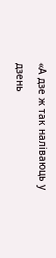«А дзе ж так наліваюць у дзень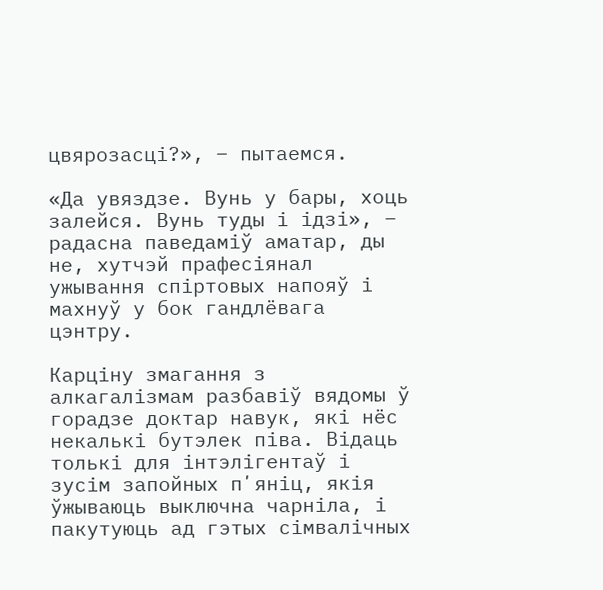цвярозасці?», – пытаемся.

«Да увяздзе. Вунь у бары, хоць залейся. Вунь туды і ідзі», – радасна паведаміў аматар, ды не, хутчэй прафесіянал ужывання спіртовых напояў і махнуў у бок гандлёвага цэнтру.

Карціну змагання з алкагалізмам разбавіў вядомы ў горадзе доктар навук, які нёс некалькі бутэлек піва. Відаць толькі для інтэлігентаў і зусім запойных пʼяніц, якія ўжываюць выключна чарніла, і пакутуюць ад гэтых сімвалічных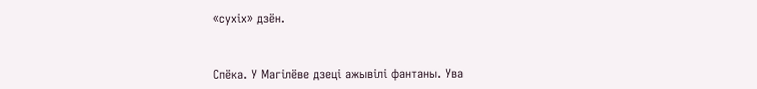«сухіх» дзён.



Спёка. У Магілёве дзеці ажывілі фантаны. Ува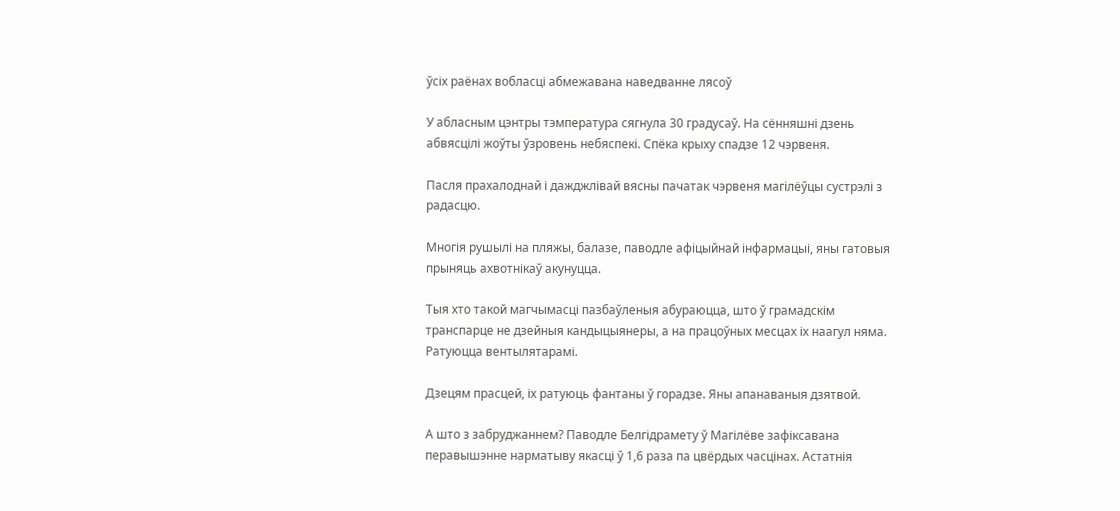ўсіх раёнах вобласці абмежавана наведванне лясоў

У абласным цэнтры тэмпература сягнула 30 градусаў. На сённяшні дзень абвясцілі жоўты ўзровень небяспекі. Спёка крыху спадзе 12 чэрвеня.

Пасля прахалоднай і дажджлівай вясны пачатак чэрвеня магілёўцы сустрэлі з радасцю.

Многія рушылі на пляжы, балазе, паводле афіцыйнай інфармацыі, яны гатовыя прыняць ахвотнікаў акунуцца.

Тыя хто такой магчымасці пазбаўленыя абураюцца, што ў грамадскім транспарце не дзейныя кандыцыянеры, а на працоўных месцах іх наагул няма. Ратуюцца вентылятарамі.

Дзецям прасцей, іх ратуюць фантаны ў горадзе. Яны апанаваныя дзятвой.

А што з забруджаннем? Паводле Белгідрамету ў Магілёве зафіксавана перавышэнне нарматыву якасці ў 1,6 раза па цвёрдых часцінах. Астатнія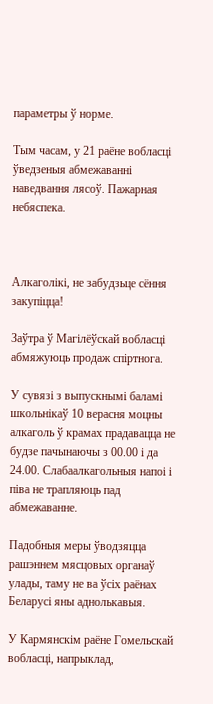параметры ў норме.

Тым часам, у 21 раёне вобласці ўведзеныя абмежаванні наведвання лясоў. Пажарная небяспека.



Алкаголікі, не забудзьце сёння закупіцца!

Заўтра ў Магілёўскай вобласці абмяжуюць продаж спіртнога.

У сувязі з выпускнымі баламі школьнікаў 10 верасня моцны алкаголь ў крамах прадавацца не будзе пачынаючы з 00.00 і да 24.00. Слабаалкагольныя напоі і піва не трапляюць пад абмежаванне.

Падобныя меры ўводзяцца рашэннем мясцовых органаў улады, таму не ва ўсіх раёнах Беларусі яны аднолькавыя.

У Кармянскім раёне Гомельскай вобласці, напрыклад,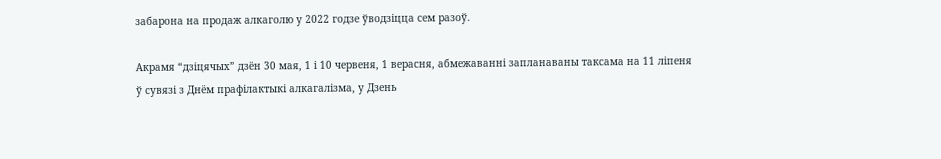забарона на продаж алкаголю у 2022 годзе ўводзіцца сем разоў.

Акрамя “дзіцячых” дзён 30 мая, 1 і 10 червеня, 1 верасня, абмежаванні запланаваны таксама на 11 ліпеня ў сувязі з Днём прафілактыкі алкагалізма, у Дзень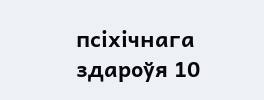псіхічнага здароўя 10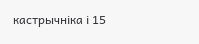кастрычніка і 15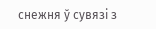снежня ў сувязі з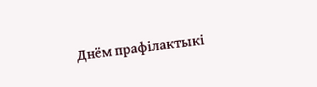Днём прафілактыкі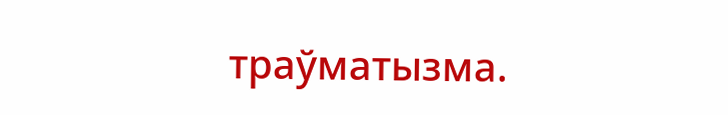траўматызма.